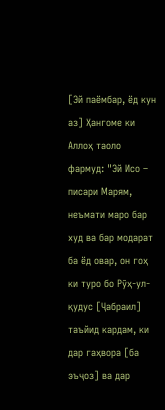[Эй паёмбар, ёд кун аз] Ҳангоме ки Аллоҳ таоло фармуд: "Эй Исо – писари Марям, неъмати маро бар худ ва бар модарат ба ёд овар, он гоҳ ки туро бо Рӯҳ-ул-қудус [Ҷабраил] таъйид кардам, ки дар гаҳвора [ба эъҷоз] ва дар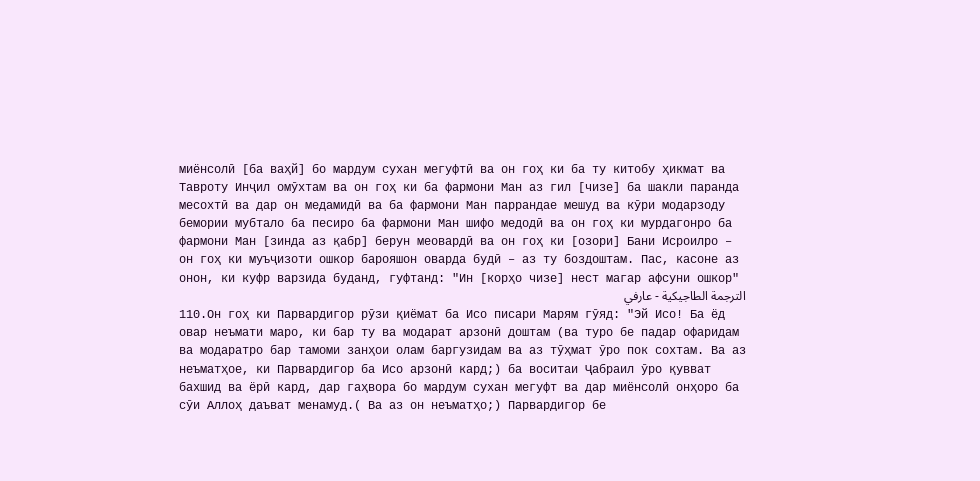миёнсолӣ [ба ваҳй] бо мардум сухан мегуфтӣ ва он гоҳ ки ба ту китобу ҳикмат ва Тавроту Инҷил омӯхтам ва он гоҳ ки ба фармони Ман аз гил [чизе] ба шакли паранда месохтӣ ва дар он медамидӣ ва ба фармони Ман паррандае мешуд ва кӯри модарзоду бемории мубтало ба песиро ба фармони Ман шифо медодӣ ва он гоҳ ки мурдагонро ба фармони Ман [зинда аз қабр] берун меовардӣ ва он гоҳ ки [озори] Бани Исроилро – он гоҳ ки муъҷизоти ошкор барояшон оварда будӣ – аз ту боздоштам. Пас, касоне аз онон, ки куфр варзида буданд, гуфтанд: "Ин [корҳо чизе] нест магар афсуни ошкор"
الترجمة الطاجيكية - عارفي
110.Он гоҳ ки Парвардигор рӯзи қиёмат ба Исо писари Марям гӯяд: "Эй Исо! Ба ёд овар неъмати маро, ки бар ту ва модарат арзонӣ доштам (ва туро бе падар офаридам ва модаратро бар тамоми занҳои олам баргузидам ва аз тӯҳмат ӯро пок сохтам. Ва аз неъматҳое, ки Парвардигор ба Исо арзонӣ кард;) ба воситаи Ҷабраил ӯро қувват бахшид ва ёрӣ кард, дар гаҳвора бо мардум сухан мегуфт ва дар миёнсолӣ онҳоро ба сӯи Аллоҳ даъват менамуд.( Ва аз он неъматҳо;) Парвардигор бе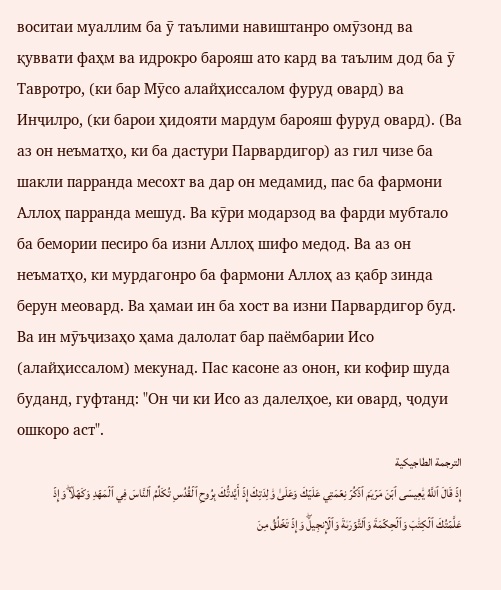воситаи муаллим ба ӯ таълими навиштанро омӯзонд ва қуввати фаҳм ва идрокро барояш ато кард ва таълим дод ба ӯ Тавротро, (ки бар Мӯсо алайҳиссалом фуруд овард) ва Инҷилро, (ки барои ҳидояти мардум барояш фуруд овард). (Ва аз он неъматҳо, ки ба дастури Парвардигор) аз гил чизе ба шакли парранда месохт ва дар он медамид, пас ба фармони Аллоҳ парранда мешуд. Ва кӯри модарзод ва фарди мубтало ба бемории песиро ба изни Аллоҳ шифо медод. Ва аз он неъматҳо, ки мурдагонро ба фармони Аллоҳ аз қабр зинда берун меовард. Ва ҳамаи ин ба хост ва изни Парвардигор буд. Ва ин мӯъҷизаҳо ҳама далолат бар паёмбарии Исо (алайҳиссалом) мекунад. Пас касоне аз онон, ки кофир шуда буданд, гуфтанд: "Он чи ки Исо аз далелҳое, ки овард, ҷодуи ошкоро аст".
الترجمة الطاجيكية
إِذۡ قَالَ ٱللَّهُ يَٰعِيسَى ٱبۡنَ مَرۡيَمَ ٱذۡكُرۡ نِعۡمَتِي عَلَيۡكَ وَعَلَىٰ وَٰلِدَتِكَ إِذۡ أَيَّدتُّكَ بِرُوحِ ٱلۡقُدُسِ تُكَلِّمُ ٱلنَّاسَ فِي ٱلۡمَهۡدِ وَكَهۡلٗاۖ وَإِذۡ عَلَّمۡتُكَ ٱلۡكِتَٰبَ وَٱلۡحِكۡمَةَ وَٱلتَّوۡرَىٰةَ وَٱلۡإِنجِيلَۖ وَإِذۡ تَخۡلُقُ مِنَ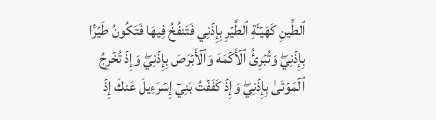ٱلطِّينِ كَهَيۡـَٔةِ ٱلطَّيۡرِ بِإِذۡنِي فَتَنفُخُ فِيهَا فَتَكُونُ طَيۡرَۢا بِإِذۡنِيۖ وَتُبۡرِئُ ٱلۡأَكۡمَهَ وَٱلۡأَبۡرَصَ بِإِذۡنِيۖ وَإِذۡ تُخۡرِجُ ٱلۡمَوۡتَىٰ بِإِذۡنِيۖ وَإِذۡ كَفَفۡتُ بَنِيٓ إِسۡرَءِيلَ عَنكَ إِذۡ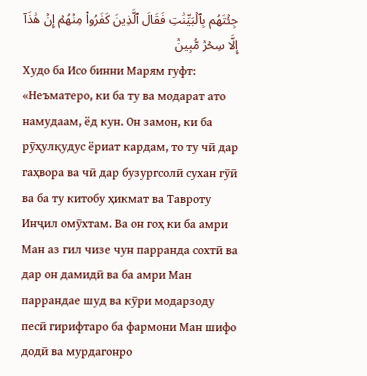جِئۡتَهُم بِٱلۡبَيِّنَٰتِ فَقَالَ ٱلَّذِينَ كَفَرُواْ مِنۡهُمۡ إِنۡ هَٰذَآ إِلَّا سِحۡرٞ مُّبِينٞ
Худо ба Исо бинни Марям гуфт: «Неъматеро, ки ба ту ва модарат ато намудаам, ёд кун. Он замон, ки ба рӯҳулқудус ёриат кардам, то ту чӣ дар гаҳвора ва чӣ дар бузургсолӣ сухан гӯӣ ва ба ту китобу ҳикмат ва Тавроту Инҷил омӯхтам. Ва он гоҳ ки ба амри Ман аз гил чизе чун парранда сохтӣ ва дар он дамидӣ ва ба амри Ман паррандае шуд ва кӯри модарзоду песӣ гирифтаро ба фармони Ман шифо додӣ ва мурдагонро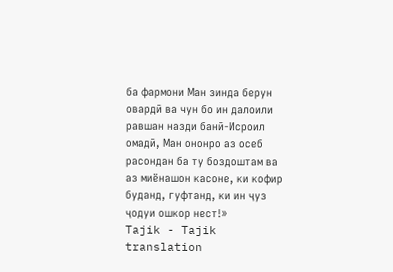ба фармони Ман зинда берун овардӣ ва чун бо ин далоили равшан назди банӣ-Исроил омадӣ, Ман ононро аз осеб расондан ба ту боздоштам ва аз миёнашон касоне, ки кофир буданд, гуфтанд, ки ин ҷуз ҷодуи ошкор нест!»
Tajik - Tajik translation